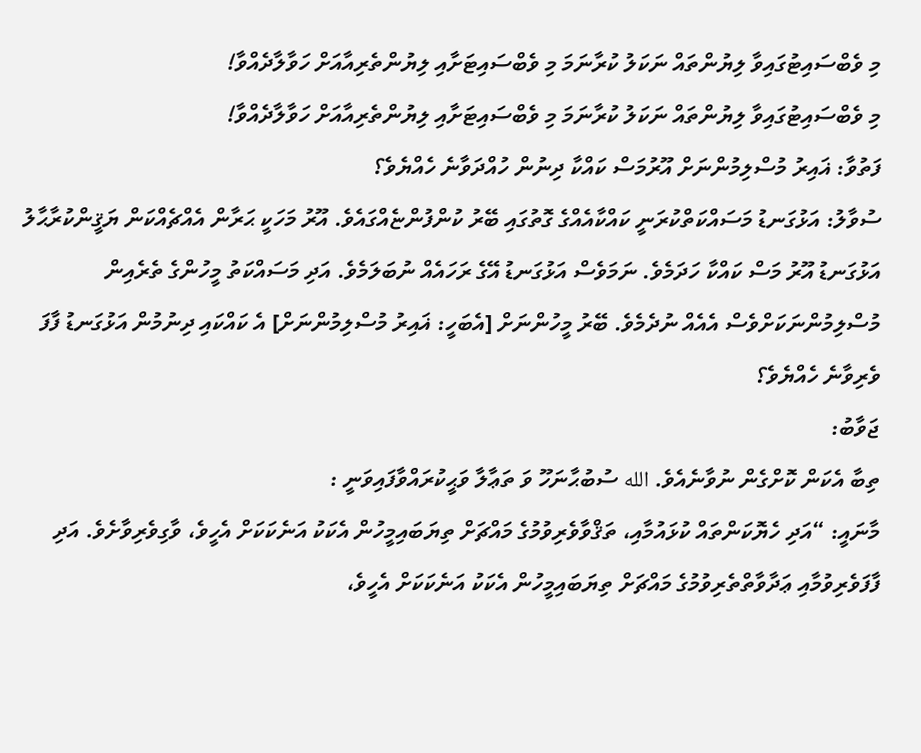މި ވެބްސައިޓުގައިވާ ލިޔުންތައް ނަކަލު ކުރާނަމަ މި ވެބްސައިޓަށާއި ލިޔުންތެރިއާއަށް ހަވާލާދެއްވާ!
މި ވެބްސައިޓުގައިވާ ލިޔުންތައް ނަކަލު ކުރާނަމަ މި ވެބްސައިޓަށާއި ލިޔުންތެރިއާއަށް ހަވާލާދެއްވާ!
ފަތުވާ: ޣައިރު މުސްލިމުންނަށް އޫރުމަސް ކައްކާ ދިނުން ހުއްދަވާނެ ހެއްޔެވެ؟
ސުވާލު: އަޅުގަނޑު މަސައްކަތްކުރަނީ ކައްކާއެއްގެ ގޮތުގައި ބޭރު ކުންފުންޏެއްގައެވެ. އޫރު މަހަކީ ޙަރާން އެއްޗެއްކަން ޔަޤީންކުރާޙާލު އަޅުގަނޑު އޫރު މަސް ކައްކާ ހަދަމެވެ. ނަމަވެސް އަޅުގަނޑު އޭގެ ރަހައެއް ނުބަލަމެވެ. އަދި މަސައްކަތު މީހުންގެ ތެރެއިން މުސްލިމުންނަކަށްވެސް އެއެއް ނުދެމެވެ. ބޭރު މީހުންނަށް [އެބަހީ: ޣައިރު މުސްލިމުންނަށް] އެ ކައްކައި ދިނުމުން އަޅުގަނޑު ފާފަ ވެރިވާނެ ހެއްޔެވެ؟
ޖަވާބު:
ތިބާ އެކަން ކޮށްގެން ނުވާނެއެވެ. الله ސުބުޙާނަހޫ ވަ ތަޢާލާ ވަޙީކުރައްވާފައިވަނީ :
މާނައީ: “އަދި ހެޔޮކަންތައް ކުޅައުމާއި، ތަޤްވާވެރިވުމުގެ މައްޗަށް ތިޔަބައިމީހުން އެކަކު އަނެކަކަށް އެހީވެ، ވާގިވެރިވާށެވެ. އަދި ފާފަވެރިވުމާއި ޢަދާވާތްތެރިވުމުގެ މައްޗަށް ތިޔަބައިމީހުން އެކަކު އަނެކަކަށް އެހީވެ،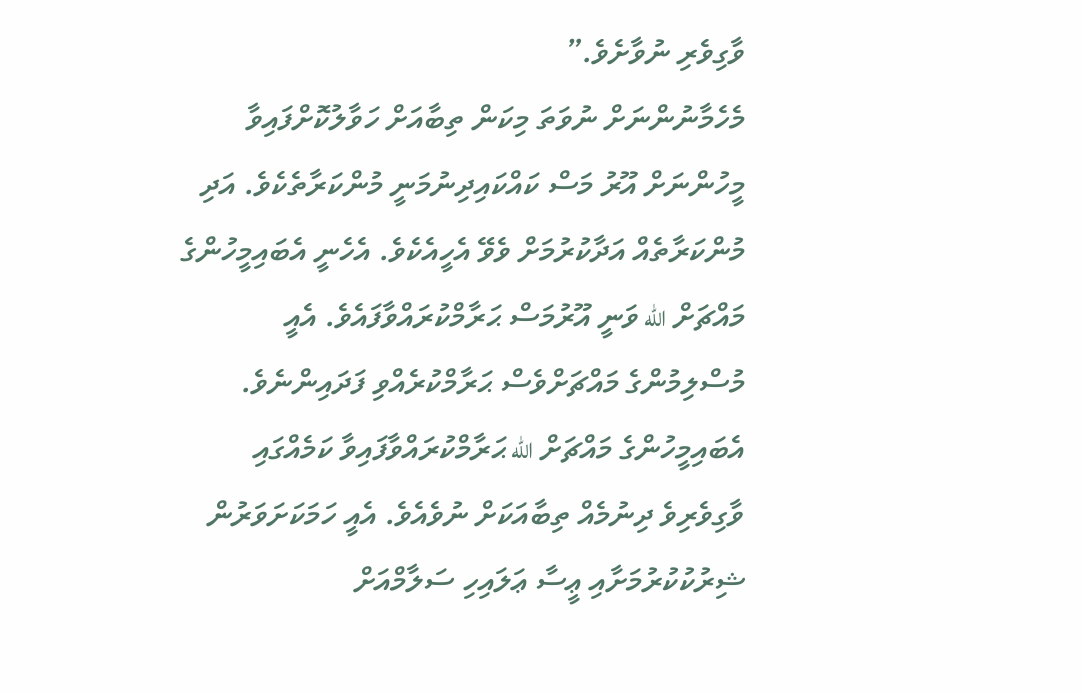ވާގިވެރި ނުވާށެވެ.”
މެހެމާނުންނަށް ނުވަތަ މިކަން ތިބާއަށް ހަވާލުކޮށްފައިވާ މީހުންނަށް އޫރު މަސް ކައްކައިދިނުމަނީ މުންކަރާތެކެވެ. އަދި މުންކަރާތެއް އަދާކުރުމަށް ވެވޭ އެހީއެކެވެ. އެހެނީ އެބައިމީހުންގެ މައްޗަށް الله ވަނީ އޫރުމަސް ޙަރާމްކުރައްވާފައެވެ. އެއީ މުސްލިމުންގެ މައްޗަށްވެސް ޙަރާމްކުރެއްވި ފަދައިންނެވެ. އެބައިމީހުންގެ މައްޗަށް الله ޙަރާމްކުރައްވާފައިވާ ކަމެއްގައި ވާގިވެރިވެ ދިނުމެއް ތިބާއަކަށް ނުވެއެވެ. އެއީ ހަމަކަށަވަރުން ޝިރުކުކުރުމަށާއި ޢީސާ ޢަލައިހި ސަލާމްއަށް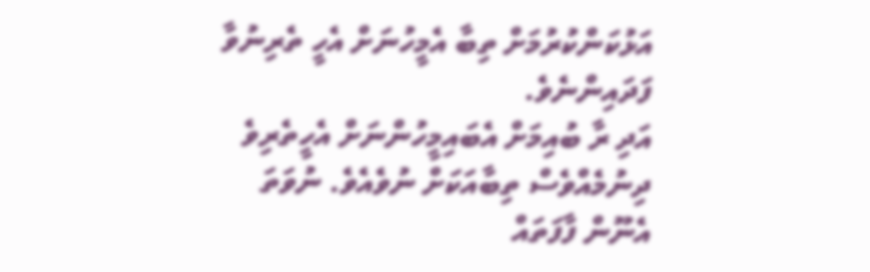އަޅުކަންކުރުމަށް ތިބާ އެމީހުނަށް އެހީ ތެރިނުވާ ފަދައިންނެވެ.
އަދި ރާ ބުއިމަށް އެބައިމީހުންނަށް އެހީތެރިވެ ދިނުމެއްވެސް ތިބާއަކަށް ނުވެއެވެ. ނުވަތަ އެނޫން ފާފަތައް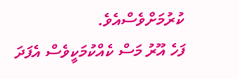ކުރުމަށްވެސްއެވެ.
ފަހެ އޫރު މަސް ކެއްކުމަކީވެސް އެފަދަ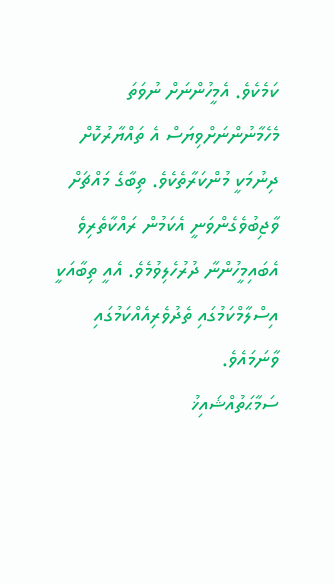ކަމެކެވެ. އެމީހުންނަށް ނުވަތަ މެހެމާނުންނަށްވިޔަސް އެ ތައްޔާރުކޮށް ދިނުމަކީ މުންކަރާތެކެވެ. ތިބާގެ މައްޗަށް ވާޖިބުވެގެންވަނީ އެކަމުން ރައްކާތެރިވެ އެބައިމީހުންނާ ދުރުހެލިވުމެވެ. އެއީ ތިބާއަކީ އިސްލާމްކަމުގައި ތެދުވެރިއެއްކަމުގައި ވާނަމައެވެ.
ސަމާޙަތުއްޝައިޚު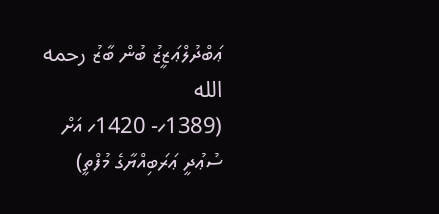ޢަބްދުލްޢަޒީޒު ބުން ބާޒު رحمه الله
(1389ހ- 1420ހ އަށް ސުޢުދީ ޢަރަބިއްޔާގެ މުފްތީ)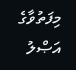މިފަތުވާގެ އަޞްލު